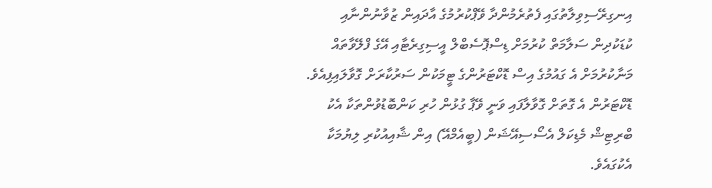އިނގިރޭސިވިލާތުގައި ފެތުރެމުންދާ ވޭޕްކުރުމުގެ އާދައިން ޒުވާނުންނާއި ކުޑަކުދިން ސަލާމަތް ކުރުމަށް ޑިސްޕޮސެބްލް އީސިގިރެޓާއި އޭގެ ފްލޭވާތައް މަނާކުރުމަށް އެ ގައުމުގެ އިސް ޑޮކްޓަރުންގެ ޓީމަކުން ސަރުކާރަށް ގޮވާލައިފިއެވެ.
ޑޮކްޓަރުން އެ ގޮތަށް ގޮވާލާފައި ވަނީ ވޭޕާ ގުޅުން ހުރި ކަންބޮޑުވުންތަކާ އެކު ބްރިޓިޝް މެޑިކަލް އެސޯސިއޭޝަން (ބީއެމްއޭ) އިން ޝާއިއުކުރި ލިޔުމަކާ އެކުގައެވެ.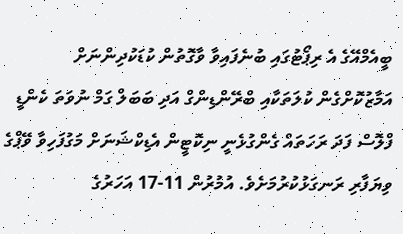ބީއެމްއޭގެ އެ ރިޕޯޓުގައި ބުނެފައިވާ ވާގޮތުން ކުޑަކުދިންނަށް އަމާޒުކޮށްގެން ކުލަތަކާއި ބްރޭންޑިންގް އަދި ބަބަލް ގަމް ނުވަތަ ކެންޑީ ފްލޮސް ފަދަ ރަހަތައް ގެންގުޅެނީ ނިކޮޓީން އެޑިކްޝަނަށް މަގުފަހިވާ ވޭޕްގެ ވިޔަފާރި ރަނގަޅުކުރުމަށެވެ. އުމުރުން 11-17 އަހަރުގެ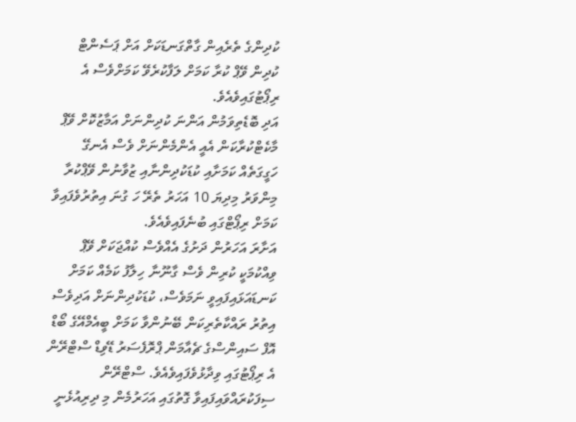ކުދިންގެ ތެރެއިން ގާތްގަނޑަކަށް އަށް ޕަސެންޓް ކުދިން ވޭޕް ކުރާ ކަމަށް ލަފާކުރެވޭ ކަމަށްވެސް އެ ރިޕޯޓުގައިވެއެވެ.
އަދި ބޮޑެތިވަމުން އަންނަ ކުދިންނަށް އަމާޒުކޮށް ވޭޕް މާކެޓްކުރާކަން އެއީ އެންމެންނަށް ވެސް އެނގޭ ހަގީގަތެއް ކަމަށާއި ކުޑަކުދިންނާއި ޒުވާނުން ވޭޕްކުރާ މިންވަރު މިދިޔަ 10 އަހަރު ތެރޭ ހަ ގުނަ އިތުރުވެފައިވާ ކަމަށް ރިޕޯޓްގައި ބުނެފައިވެއެވެ.
އަށާރަ އަހަރުން ދަށުގެ އެއްވެސް ކުއްޖަކަށް ވޭޕް ވިއްކުމަކީ ކުރިން ވެސް ގާނޫނާ ހިލާފު ކަމެއް ކަމަށް ކަނޑައަޅައިފައިވީ ނަމަވެސް، ކުޑަކުދިންނަށް އަދިވެސް އިތުރު ރައްކާތެރިކަން ބޭނުންވާ ކަމަށް ބީއެމްއޭގެ ބޯޑް އޮފް ސައިންސްގެ ޗެއާމަން ޕްރޮފެސަރު ޑޭވިޑް ސްޓްރޭން އެ ރިޕޯޓުގައި ވިދާޅުވެފައިވެއެވެ. ސްޓްރޭން ސިފަކުރައްވައިފައިވާ ގޮތުގައި އަހަރުމެން މި ދިރިއުޅެނީ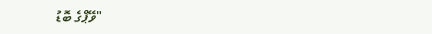"ވޭޕްގެ ބޮޑު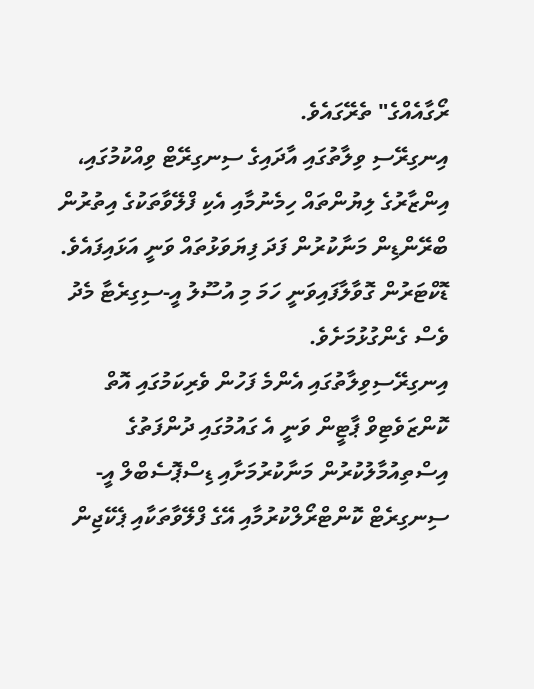ރޯގާއެއްގެ" ތެރޭގައެވެ.
އިނގިރޭސި ވިލާތުގައި އާދައިގެ ސިނގިރޭޓް ވިއްކުމުގައި، އިންޒާރުގެ ލިޔުންތައް ހިމެނުމާއި އެކި ފްލޭވާތަކުގެ އިތުރުން ބްރޭންޑިން މަނާކުރުން ފަދަ ފިޔަވަޅުތައް ވަނީ އަޅައިފައެވެ. ޑޮކްޓަރުން ގޮވާލާފައިވަނީ ހަމަ މި އުސޫލު އީ-ސިގިރެޓާ މެދު ވެސް ގެންގުޅުމަށެވެ.
އިނގިރޭސިވިލާތުގައި އެންމެ ފަހުން ވެރިކަމުގައި އޮތް ކޮންޒަވެޓިވް ޕާޓީން ވަނީ އެ ގައުމުގައި ދުންފަތުގެ އިސްތިއުމާލުކުރުން މަނާކުރުމަށާއި ޑިސްޕޮސެބްލް އީ-ސިނގިރެޓް ކޮންޓްރޯލްކުރުމާއި އޭގެ ފްލޭވާތަކާއި ޕެކޭޖިން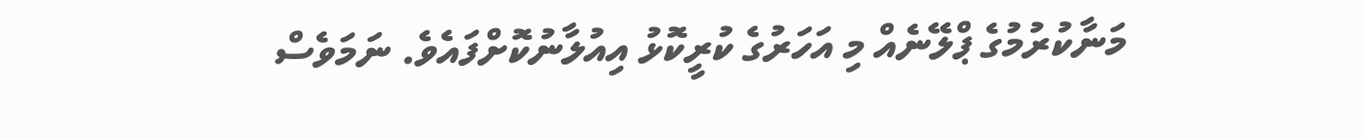މަނާކުރުމުގެ ޕްލޭނެއް މި އަހަރުގެ ކުރީކޮޅު އިއުލާނުކޮށްފައެވެ. ނަމަވެސް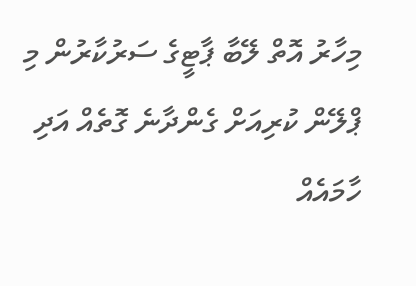މިހާރު އޮތް ލޭބާ ޕާޓީގެ ސަރުކާރުން މި ޕްލޭން ކުރިއަށް ގެންދާނެ ގޮތެއް އަދި ހާމައެއް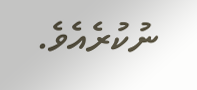ނުކުރެއެވެ.